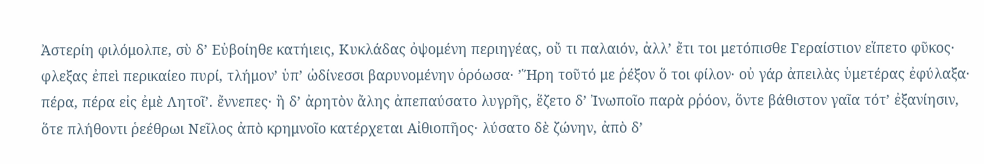Ἀστερίη φιλόμολπε, σὺ δʼ Εὐβοίηθε κατήιεις, Κυκλάδας ὀψομένη περιηγέας, οὔ τι παλαιόν, ἀλλʼ ἔτι τοι μετόπισθε Γεραίστιον εἵπετο φῦκος· φλεξας ἐπεὶ περικαίεο πυρί, τλήμονʼ ὑπʼ ὠδίνεσσι βαρυνομένην ὁρόωσα· ʼἭρη τοῦτό με ῥέξον ὅ τοι φίλον· οὐ γάρ ἀπειλὰς ὑμετέρας ἐφύλαξα· πέρα, πέρα εἰς ἐμὲ Λητοῖʼ. ἔννεπες· ἣ δʼ ἀρητὸν ἄλης ἀπεπαύσατο λυγρῆς, ἕζετο δʼ Ἰνωποῖο παρὰ ρῥόον, ὅντε βάθιστον γαῖα τότʼ ἐξανίησιν, ὅτε πλήθοντι ῥεέθρωι Νεῖλος ἀπὸ κρημνοῖο κατέρχεται Αἰθιοπῆος· λύσατο δὲ ζώνην, ἀπὸ δʼ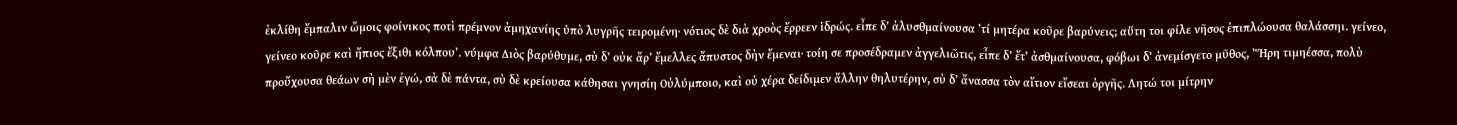ἐκλίθη ἔμπαλιν ὤμοις φοίνικος ποτὶ πρέμνον ἀμηχανίης ὑπὸ λυγρῆς τειρομένη· νότιος δὲ διὰ χροὸς ἔρρεεν ἱδρώς. εἶπε δʼ ἀλυσθμαίνουσα ʼτί μητέρα κοῦρε βαρύνεις; αὕτη τοι φίλε νῆσος ἐπιπλώουσα θαλάσσηι. γείνεο, γείνεο κοῦρε καὶ ἤπιος ἔξιθι κόλπουʼ. νύμφα Διὸς βαρύθυμε, σὺ δʼ οὐκ ἄρʼ ἔμελλες ἄπυστος δὴν ἔμεναι· τοίη σε προσέδραμεν ἀγγελιῶτις, εἶπε δʼ ἔτʼ ἀσθμαίνουσα, φόβωι δʼ ἀνεμίσγετο μῦθος, ʼἭρη τιμηέσσα, πολὺ προὔχουσα θεάων σὴ μὲν ἐγώ, σὰ δὲ πάντα, σὺ δὲ κρείουσα κάθησαι γνησίη Οὐλύμποιο, καὶ οὐ χέρα δείδιμεν ἄλλην θηλυτέρην, σὺ δʼ ἄνασσα τὸν αἴτιον εἴσεαι ὀργῆς. Λητώ τοι μίτρην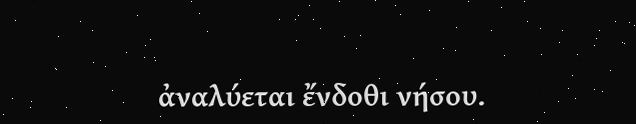ἀναλύεται ἔνδοθι νήσου.